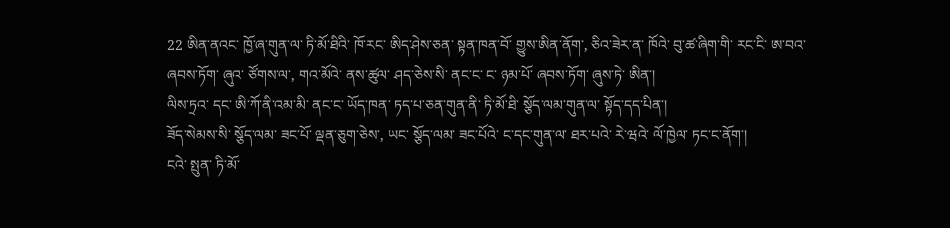22 ཨིན་ནའང་ ཁྱོ་ཞ་གུན་ལ་ ཏི་མོ་ཐིའི་ ཁོ་རང་ ཨིད་ཤེས་ཅན་ སྟན་ཁན་བོ་ གྱུས་ཨིན་ནོག་, ཅིའ་ཟེར་ན་ ཁོའེ་ བུ་ཚ་ཞིག་གི་ རང་ངི་ ཨ་བའ་ ཞབས་ཏོག་ ཞུའ་ ཙོགས་ལ་, གའ་མོའེ་ ནས་ཚུལ་ ཤད་ཅེས་སི་ ནང་ང་ ང་ ཉམ་པོ་ ཞབས་ཏོག་ ཞུས་ཏེ་ ཨིན་།
ལིས་ཏྲའ་ དང་ ཨི་ཀོ་ནི་འམ་མི་ ནང་ང་ ཡོད་ཁན་ ཏད་པ་ཅན་གུན་ནི་ ཏི་མོ་ཐི་ སྕོད་ལམ་གུན་ལ་ སྟོད་དད་པིན་།
ཟོད་སེམས་སི་ སྕོད་ལམ་ ཟང་པོ་ ལྡན་ཅུག་ཅེས་, ཡང་ སྕོད་ལམ་ ཟང་པོའེ་ ང་དང་གུན་ལ་ ཐར་པའེ་ རེ་ཝའེ་ ལོ་ཁྱེལ་ ཏང་ང་ནོག་།
ངའེ་ སྤུན་ ཏི་མོ་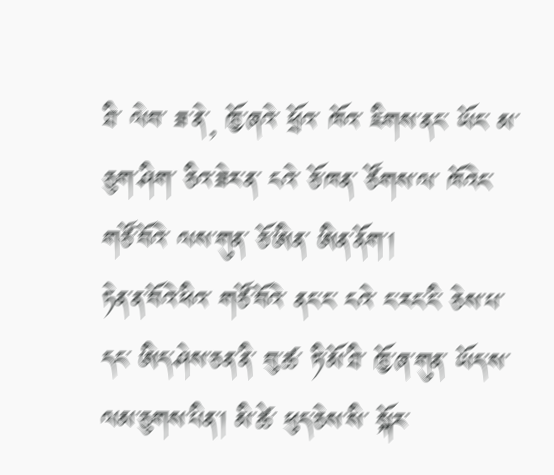ཐི་ ལེབ་ ཟ་ནེ་, ཁྱོ་ཞའེ་ ཕྲོའ་ ཁོའ་ ཇིགས་ནང་ ཡོང་ མ་ཅུག་ཤིག་ ཅིའ་ཟེར་ན་ ངའེ་ ཅོ་ཁན་ ཙོགས་ལ་ ཁོའེང་ གཙོ་བོའེ་ ལས་གུན་ ཅོ་ཨིན་ ཨིན་ནོག་།
ཏེན་ན་བོའེ་ཕིའ་ གཙོ་བོའེ་ ནང་ང་ ངའེ་ ང་རང་ངི་ ཅེས་པ་ དང་ ཨིད་ཤེས་ཅན་ནི་ བུ་ཚ་ ཏི་མོ་ཐི་ ཁྱོ་ཞ་གུན་ ཡོད་ས་ ལམ་ཅུགས་པིན་། མི་ཚེ་ ཕུད་ཅེས་སི་ སྐོར་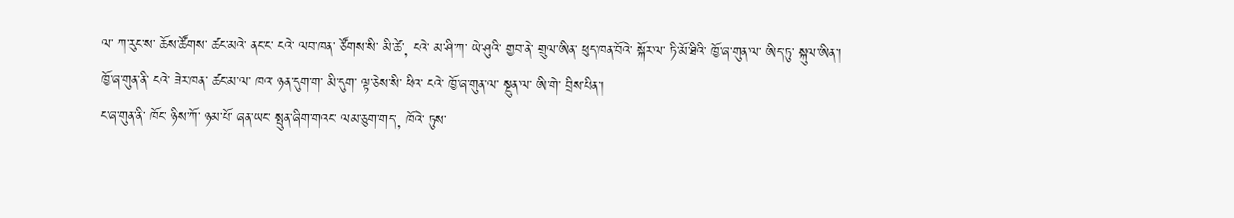ལ་ ཀ་རུང་ས་ ཆོས་ཚོགས་ ཚང་མའེ་ ནང་ང་ ངའེ་ ལབ་ཁན་ ཙོགས་སི་ མི་ཚེ་, ངའེ་ མ་ཤི་ཀ་ ཡེ་ཤུའི་ གྱབ་ནེ་ གྲུལ་ཨིན་ ཕུད་ཁན་བོའེ་ སྐོར་ལ་ ཏི་མོ་ཐིའི་ ཁྱོ་ཞ་གུན་ལ་ ཨིད་ཏུ་ སྐུལ་ཨིན་།
ཁྱོ་ཞ་གུན་ནི་ ངའེ་ ཟེར་ཁན་ ཚང་མ་ལ་ ཁའ་ ཉན་དུག་ག་ མི་དུག་ ལྟ་ཅེས་སི་ ཕིའ་ ངའེ་ ཁྱོ་ཞ་གུན་ལ་ སྔུན་ལ་ ཨི་གེ་ བྲིས་པིན་།
ང་ཞ་གུན་ནི་ ཁོང་ ཉིས་ཀོ་ ཉམ་པོ་ ཞན་ཡང་ སྤུན་ཞིག་གའང་ ལམ་ཅུག་གད་, ཁོའེ་ ཏུས་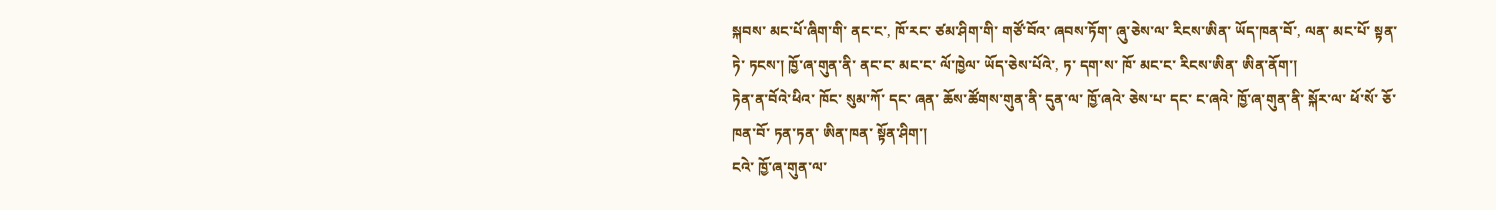སྐབས་ མང་པོ་ཞིག་གི་ ནང་ང་, ཁོ་རང་ ཙམ་ཤིག་གི་ གཙོ་བོའ་ ཞབས་ཏོག་ ཞུ་ཅེས་ལ་ རིངས་ཨིན་ ཡོད་ཁན་བོ་, ལན་ མང་པོ་ སྟན་ཏེ་ ཏངས་། ཁྱོ་ཞ་གུན་ནི་ ནང་ང་ མང་ང་ ལོ་ཁྱེལ་ ཡོད་ཅེས་པོའེ་, ཏ་ དག་ས་ ཁོ་ མང་ང་ རིངས་ཨིན་ ཨིན་ནོག་།
ཏེན་ན་བོའེ་ཕིའ་ ཁོང་ སུམ་ཀོ་ དང་ ཞན་ ཆོས་ཚོགས་གུན་ནི་ དུན་ལ་ ཁྱོ་ཞའེ་ ཅེས་པ་ དང་ ང་ཞའེ་ ཁྱོ་ཞ་གུན་ནི་ སྐོར་ལ་ ཕོ་སོ་ ཅོ་ཁན་བོ་ ཏན་ཏན་ ཨིན་ཁན་ སྟོན་ཤིག་།
ངའེ་ ཁྱོ་ཞ་གུན་ལ་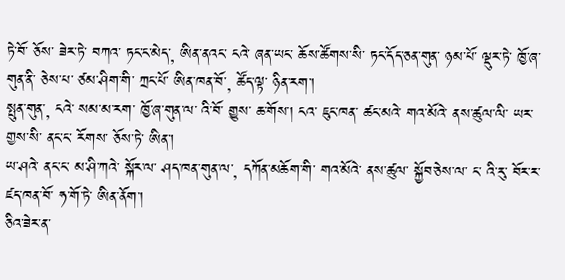ཏེ་བོ་ ཅོས་ ཟེར་ཏེ་ བཀའ་ ཏང་ང་མེད་, ཨིན་ནའང་ ངའེ་ ཞན་ཡང་ ཆོས་ཚོགས་སི་ ཏང་དོད་ཅན་གུན་ ཉམ་པོ་ ལྡུར་ཏེ་ ཁྱོ་ཞ་གུན་ནི་ ཅེས་པ་ ཙམ་ཤིག་གི་ ཀྲང་པོ་ ཨིན་ཁན་བོ་, ཚོད་ལྟ་ ཉིན་རག་།
སྤུན་གུན་, ངའེ་ སམ་མ་རག་ ཁྱོ་ཞ་གུན་ལ་ འི་བོ་ གྱུས་ ཆ་གོས་། ངའ་ ཇུང་ཁན་ ཚང་མའེ་ གའ་མོའེ་ ནས་ཚུལ་ལི་ ཡར་གྱས་སི་ ནང་ང་ རོགས་ ཅོས་ཏེ་ ཨིན་།
ཡ་ཤའེ་ ནང་ང་ མ་ཤི་ཀའེ་ སྐོར་ལ་ ཤད་ཁན་གུན་ལ་, དཀོན་མཆོག་གི་ གའ་མོའེ་ ནས་ཚུལ་ སྐྱོབ་ཅེས་ལ་ ང་ འི་རུ་ བོར་ར་ ཛད་ཁན་བོ་ ཧ་གོ་ཏེ་ ཨིན་ནོག་།
ཅིའ་ཟེར་ན་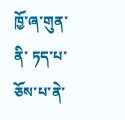ཁྱོ་ཞ་གུན་ནི་ ཏད་པ་ ཅོས་པ་ནེ་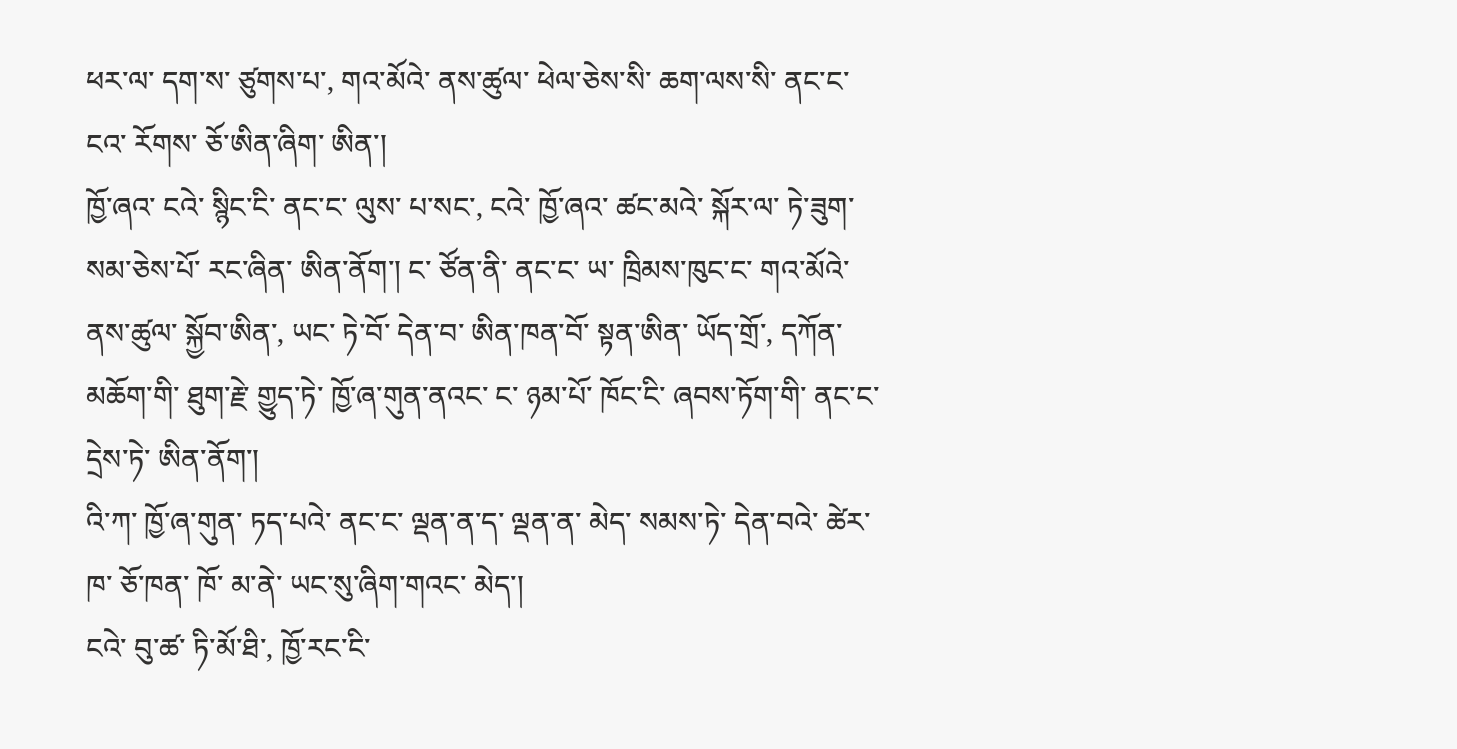ཕར་ལ་ དག་ས་ ཙུགས་པ་, གའ་མོའེ་ ནས་ཚུལ་ ཕེལ་ཅེས་སི་ ཆག་ལས་སི་ ནང་ང་ ངའ་ རོགས་ ཅོ་ཨིན་ཞིག་ ཨིན་།
ཁྱོ་ཞའ་ ངའེ་ སྙིང་ངི་ ནང་ང་ ལུས་ པ་སང་, ངའེ་ ཁྱོ་ཞའ་ ཚང་མའེ་ སྐོར་ལ་ ཏེ་ཟུག་ སམ་ཅེས་པོ་ རང་ཞིན་ ཨིན་ནོག་། ང་ ཙོན་ནི་ ནང་ང་ ཡ་ ཁྲིམས་ཁུང་ང་ གའ་མོའེ་ ནས་ཚུལ་ སྐྱོབ་ཨིན་, ཡང་ ཏེ་བོ་ དེན་བ་ ཨིན་ཁན་བོ་ སྟན་ཨིན་ ཡོད་གྲོ་, དཀོན་མཆོག་གི་ ཐུག་རྗེ་ གྱུད་ཏེ་ ཁྱོ་ཞ་གུན་ནའང་ ང་ ཉམ་པོ་ ཁོང་ངི་ ཞབས་ཏོག་གི་ ནང་ང་ དྲེས་ཏེ་ ཨིན་ནོག་།
འི་ཀ་ ཁྱོ་ཞ་གུན་ ཏད་པའེ་ ནང་ང་ ལྡན་ན་ད་ ལྡན་ན་ མེད་ སམས་ཏེ་ དེན་བའེ་ ཚེར་ཁ་ ཅོ་ཁན་ ཁོ་ མ་ནེ་ ཡང་སུ་ཞིག་གའང་ མེད་།
ངའེ་ བུ་ཚ་ ཏི་མོ་ཐི་, ཁྱོ་རང་ངི་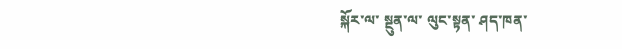སྐོར་ལ་ སྔུན་ལ་ ལུང་སྟན་ ཤད་ཁན་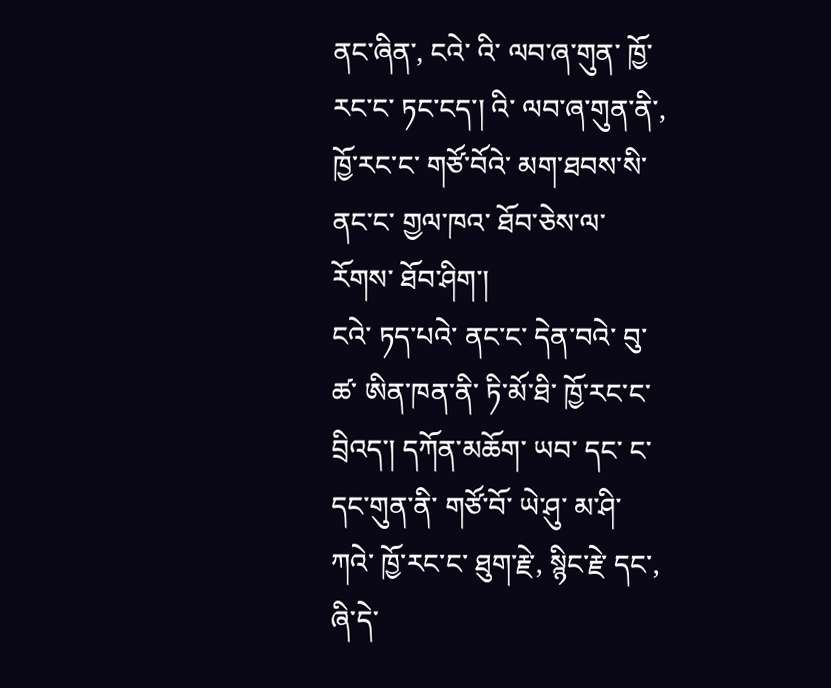ནང་ཞིན་, ངའེ་ འི་ ལབ་ཞ་གུན་ ཁྱོ་རང་ང་ ཏང་ངད་། འི་ ལབ་ཞ་གུན་ནི་, ཁྱོ་རང་ང་ གཙོ་བོའེ་ མག་ཐབས་སི་ ནང་ང་ གྱལ་ཁའ་ ཐོབ་ཅེས་ལ་ རོགས་ ཐོབ་ཤིག་།
ངའེ་ ཏད་པའེ་ ནང་ང་ དེན་བའེ་ བུ་ཚ་ ཨིན་ཁན་ནི་ ཏི་མོ་ཐི་ ཁྱོ་རང་ང་ བྲིའད་། དཀོན་མཆོག་ ཡབ་ དང་ ང་དང་གུན་ནི་ གཙོ་བོ་ ཡེ་ཤུ་ མ་ཤི་ཀའེ་ ཁྱོ་རང་ང་ ཐུག་རྗེ་, སྙིང་རྗེ་ དང་, ཞི་དེ་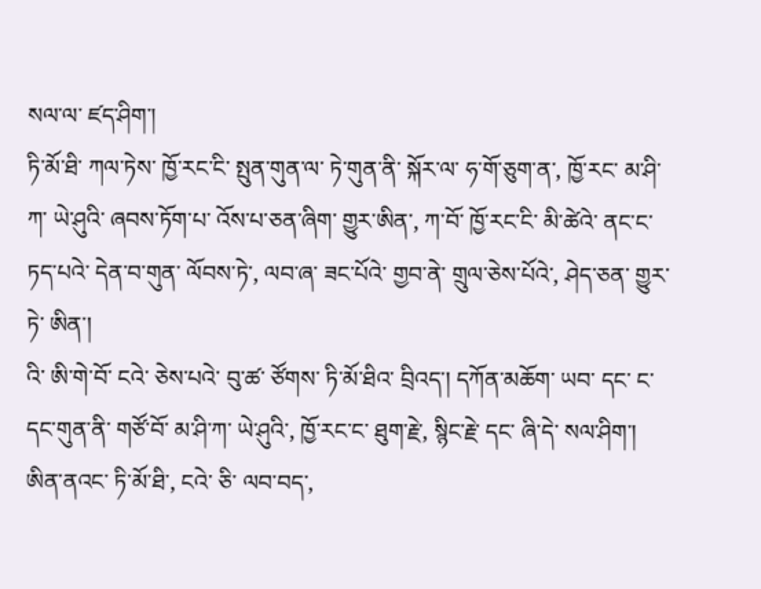སལ་ལ་ ཛད་ཤིག་།
ཏི་མོ་ཐི་ ཀལ་ཏེས་ ཁྱོ་རང་ངི་ སྤུན་གུན་ལ་ ཏེ་གུན་ནི་ སྐོར་ལ་ ཧ་གོ་ཅུག་ན་, ཁྱོ་རང་ མ་ཤི་ཀ་ ཡེ་ཤུའི་ ཞབས་ཏོག་པ་ འོས་པ་ཅན་ཞིག་ གྱུར་ཨིན་, ཀ་བོ་ ཁྱོ་རང་ངི་ མི་ཚེའེ་ ནང་ང་ ཏད་པའེ་ དེན་བ་གུན་ ལོབས་ཏེ་, ལབ་ཞ་ ཟང་པོའེ་ གྱབ་ནེ་ གྲུལ་ཅེས་པོའེ་, ཤེད་ཅན་ གྱུར་ཏེ་ ཨིན་།
འི་ ཨི་གེ་བོ་ ངའེ་ ཅེས་པའེ་ བུ་ཚ་ ཙོགས་ ཏི་མོ་ཐིའ་ བྲིའད་། དཀོན་མཆོག་ ཡབ་ དང་ ང་དང་གུན་ནི་ གཙོ་བོ་ མ་ཤི་ཀ་ ཡེ་ཤུའི་, ཁྱོ་རང་ང་ ཐུག་རྗེ་, སྙིང་རྗེ་ དང་ ཞི་དེ་ སལ་ཤིག་།
ཨིན་ནའང་ ཏི་མོ་ཐི་, ངའེ་ ཅི་ ལབ་བད་,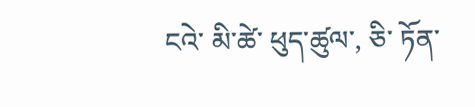ངའེ་ མི་ཚེ་ ཕུད་ཚུལ་, ཅི་ ཏོན་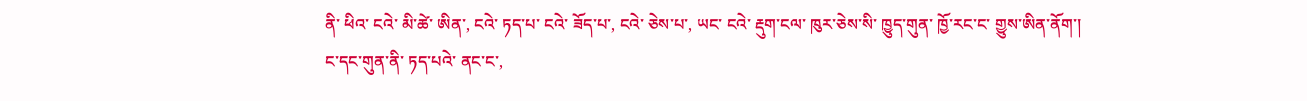ནི་ ཕིའ་ ངའེ་ མི་ཚེ་ ཨིན་, ངའེ་ ཏད་པ་ ངའེ་ ཟོད་པ་, ངའེ་ ཅེས་པ་, ཡང་ ངའེ་ རྡུག་ངལ་ ཁུར་ཅེས་སི་ ཁྱུད་གུན་ ཁྱོ་རང་ང་ གྱུས་ཨིན་ནོག་།
ང་དང་གུན་ནི་ ཏད་པའེ་ ནང་ང་,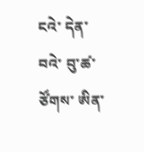ངའེ་ དེན་བའེ་ བུ་ཚ་ ཙོགས་ ཨིན་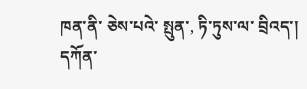ཁན་ནི་ ཅེས་པའེ་ སྤུན་, ཏི་ཏུས་ལ་ བྲིའད་། དཀོན་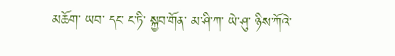མཆོག་ ཡབ་ དང་ ང་ཏི་ སྐྱབ་གོན་ མ་ཤི་ཀ་ ཡེ་ཤུ་ ཉིས་ཀོའེ་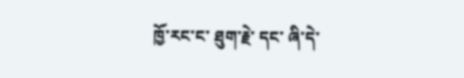ཁྱོ་རང་ང་ ཐུག་རྗེ་ དང་ ཞི་དེ་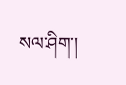སལ་ཤིག་།